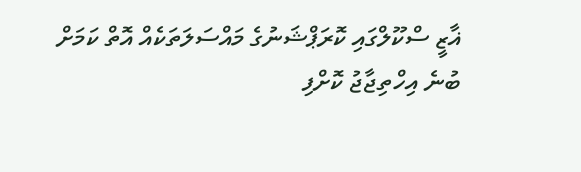ޣާޒީ ސްކޫލްގައި ކޮރަޕްޝަނުގެ މައްސަލަތަކެއް އޮތް ކަމަށް ބުނެ އިހްތިޖާޖު ކޮށްފި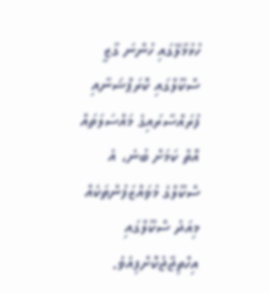ހުޅުމާލޭގައި ހުންނަ ގާޒީ ސްކޫލްގައި ކޮރަޕްޝަނާއި ފުރައްސާރައިގެ މައްސަލަތައް އޮތް ކަމަށް ބުނެ، އެ ސްކޫލްގެ މުވައްޒަފުންތަކެއް މިއަދު ސްކޫލްގައި އިހްތިޖާޖުކޮށްފިއެވެ.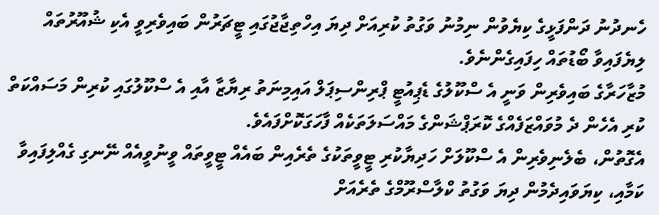ހެނދުނު ދަންފަޅީގެ ކިޔެވުން ނިމުނު ވަގުތު ކުރިއަށް ދިޔަ އިހްތިޖާޖުގައި ޓީޗަރުން ބައިވެރިވީ އެކި ޝުއޫރުތައް ލިޔެފައިވާ ބޯޑުތައް ހިފައިގެންނެވެ.
މުޒާހަރާގެ ބައިވެރިން ވަނީ އެ ސްކޫލުގެ ޑެޕިއުޓީ ޕްރިންސިޕަލް އައިމިނަތު ރިޔާޒާ އާއި އެ ސްކޫލުގައި ކުރިން މަސައްކަތް ކުރި އެހެން ދެ މުވައްޒަފެއްގެ ކޮރަޕްޝަންގެ މައްސަލަތަކެއް ފާހަގަކޮށްފައެވެ.
އެގޮތުން، ބެލެނިވެރިން އެ ސްކޫލަށް ހަދިޔާކުރި ޓީވީތަކުގެ ތެރެއިން ބައެއް ޓީވީތައް ވީނުވީއެއް ނޭނގި ގެއްލިފައިވާ ކަމާއި، ކިޔަވައިދެމުން ދިޔަ ވަގުތު ކްލާސްރޫމްގެ ތެރެއަށް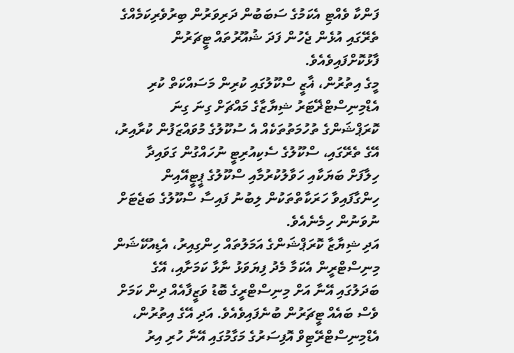ފަންކާ ވެއްޓި އެކަމުގެ ސަބަބުން ދަރިވަރުން ބިރުވެރިކަމެއްގެ ތެރޭގައި އުޅެން ޖެހުން ފަދަ ޝުއޫރުތައް ޓީޗަރުން ފާޅުކޮށްފައިވެއެވެ.
މީގެ އިތުރުން، ޣާޒީ ސްކޫލުގައި ކުރިން މަސައްކަތް ކުރި އެޑްމިނިސްޓްޜޭޓަރު ޝިޔާޒާގެ މައްޗަށް ގިނަ ގިނަ ކޮރަޕްޝަންގެ ތުހުމަތުތަކެއް އެ ސުކޫލުގެ މުވައްޒަފުން ކުރާއިރު، އޭގެ ތެރޭގައި، ސްކޫލުގެ ސެކިއުރިޓީ ނުހައްގުން ގަވައިދާ ހިލާފަށް ބަޔަކާއި ހަވާލުކުރުމާއި ސްކޫލުގެ ޕީޓީއޭއިން ހިންގާފައިވާ ހަރަކާތްތަކުން ލިބުނު ފައިސާ ސްކޫލުގެ ބަޖެޓަށް ނުވަނުން ހިމެނެއެވެ.
އަދި ޝިޔާޒާ ކޮރަޕްޝަންގެ އަމަލުތައް ހިންގިއިރު، އެޑިއުކޭޝަން މިނިސްޓްރީން އެކަމާ މެދު ފިޔަވަޅު ނާޅާ ކަމަށާއި، އޭގެ ބަދަލުގައި އޭނާ އަށް މިނިސްޓްރީގެ ބޮޑު ވަޒީފާއެއް ދިން ކަމަށް ވެސް ބައެއް ޓީޗަރުން ބުނެފައިވެއެވެ. އަދި އޭގެ އިތުރުން، އެޑްމިނިސްޓްރޭޓިވް އޮފިސަރުގެ މަގާމުގައި އޭނާ ހުރި އިރު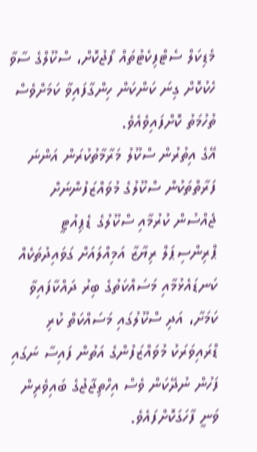މެޑިކަލް ސެޓްފިކެޓުތައް ފޯޖުކޮށް، ސްކޫލްގެ ސާވާ ހެކުކޮށް ގިނަ ކަންކަން ހިންގާފައިވާ ކަމަށްވެސް ތުހުމަތު ކޮށްފައިވެއެވެ.
އޭގެ އިތުރުން ސްކޫލު މަރާމާތުކުރަން އަންނަ ފަރާތްތަކުން ސްކޫލުގެ މުވައްޒަފުންނަށް ޖެއްސުން ކުރުމާއި ސްކޫލުގެ ޑެޕިއުޓީ ޕްރިންސިޕަލް ރިޔާޒާ އަމިއްލައަށް ގަވައިދުތަކެއް ކަނޑައެޅުމާއި މަސައްކަތުގެ ބިރު ދައްކާފައިވާ ކަމަށާ، އަދި ސްކޫލުގައި މަސައްކަތް ކުރި ޑްރައިވަރަކު މުވައްޒަފުންގެ އަތުން ފައިސާ ނަގައި ފަހުން ނުދޭކަން ވެސް އިހްތިޖާޖުގެ ބައިވެރިން ވަނީ ފާހަގަކޮށްފައެވެ.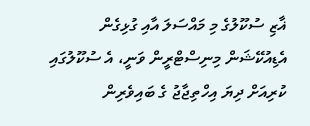ޣާޒި ސުކޫލުގެ މި މައްސަލަ އާއި ގުޅިގެން އެޑިއުކޭޝަން މިނިސްޓްރީން ވަނީ، އެ ސުކޫލުގައި ކުރިއަށް ދިޔަ އިހްތިޖާޖު ގެ ބައިވެރިން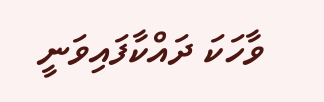ވާހަކަ ދައްކާފައިވަނީ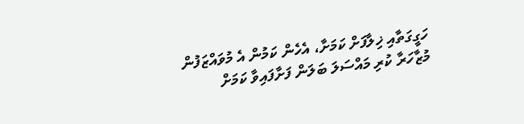ހަގީގަތާއި ޚިލާފަށް ކަމަށާ، އެހެން ކަމުން އެ މުވައްޒަފުން މުޒާހަރާ ކުރި މައްސަލަ ބަލަން ފަށާފައިވާ ކަމަށް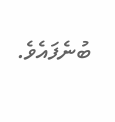ބުނެފައެވެ.